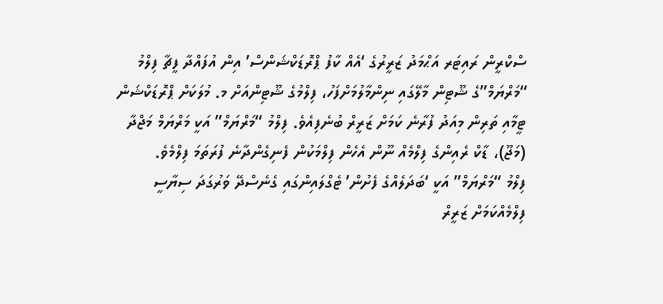ސްކްރީން ރައިޓަރ އަޙްމަދު ޒަރީރުގެ ‘އެއް ކާފު ޕްރޮޑަކްޝަންސް’ އިން އުފައްދާ ފީޗާ ފިލްމު “މަރްޔަމް”ގެ ޝޫޓިން މާލޭގައި ނިންމާލުމަށްފަހު، ފިލްމުގެ ޝޫޓިންއަށް މ. މުލަކަށް ޕްރޮޑަކްޝަން ޓީމާއި ތަރިން މިއަދު ފުރާނެ ކަމަށް ޒަރީރް ބުނެފިއެވެ. ފިލްމު “މަރްޔަމް” އަކީ މަރްޔަމް މަޖްދާ (މަޖޫ)، ޑާކް ރެއިންގެ ފިލްމެއް ނޫން އެހެން ފިލްމަކުން ފެނިގެންދާނެ ފުރަތަމަ ފިލްމެވެ.
ފިލްމު “މަރްޔަމް” އަކީ ‘ބަދަލެއްގެ ފެށުން’ ޓެގްލައިންގައި ގެނެސްދޭ ވަރުގަދަ ސިޔާސީ ފިލްމެއްކަމަށް ޒަރީރް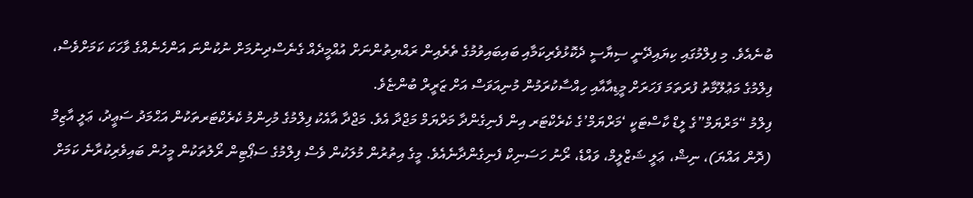ބުނެއެވެ. މި ފިލްމުގައި ކިޔައިދޭނީ ސިޔާސީ ދެކޮޅުވެރިކަމާއި ބައިބައިވުމުގެ ތެރެއިން ރައްޔިތުންނަށް އުއްމީދެއް ގެނެސްދިނުމަށް ނުކުންނަ އަންހެނެއްގެ ވާހަކަ ކަމަށްވެސް، ފިލްމުގެ މަޢުލޫމާތު ފުރަތަމަ ފަހަރަށް މީޑިއާއާއި ހިއްސާކުރަމުން މުނިއަވަސް އަށް ޒަރީރް ބުންޏެވެ.
ފިލްމު “މަރްޔަމް”ގެ ލީޑް ކާސްޓަކީ ‘މަރްޔަމް’ގެ ކެރެކްޓަރ އިން ފެނިގެންދާ މަރްޔަމް މަޖްދާ އެވެ. މަޖްދާ އާއެކު ފިލްމުގެ މުހިންމު ކެރެކްޓަރތަކުން އަޙްމަދު ސަޢީދު، ޢަލީ އާޒިމް (ދޮން އައްޔަ)، ނިޝް، ޢަލީ ޝަޒްލީމް، ވައްޑެ، ރޯނު ހަސަނިކް ފެނިގެންދާނެއެވެ. މީގެ އިތުރުން މުލަކުން ވެސް ފިލްމުގެ ސަޕޯޓިން ރޯލުތަކުން މީހުން ބައިވެރިކުރާނެ ކަމަށް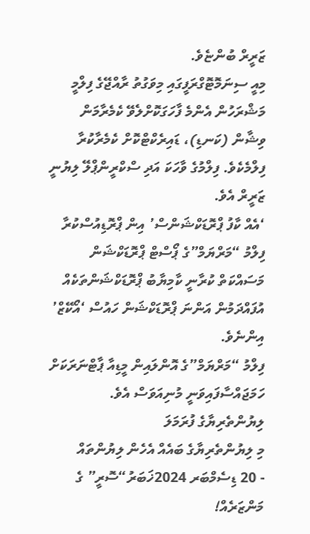ޒަރީރް ބުންޏެވެ.
މިއީ ސިނަމޮޓޮގްރަފީގައި މިވަގުތު ރާއްޖޭގެ ފިލްމީ މަޝްރަހުން އެންމެ ފާހަގަކޮށްލެވޭ ކެމެރާމަން ވިޝާން (ކަނޑި)، ޑައިރެކްޓްކޮށް ކެމެރާކުރާ ފިލްމެކެވެ. ފިލްމުގެ ވާހަކަ އަދި ސްކްރީންޕްލޭ ލިޔުނީ ޒަރީރް އެވެ.
‘އެއް ކާފު ޕްރޮޑަކްޝަންސް’ އިން ޕްރޮޑިއުސްކުރާ ފިލްމު “މަރްޔަމް”ގެ ޕޯސްޓް ޕްރޮޑަކްޝަން މަސައްކަތް ކުރާނީ ކާމިޔާބު ޕްރޮޑަކްޝަންތަކެއް އުފައްދަމުން އަންނަ ޕްރޮޑަކްޝަން ހައުސް ‘އޯކޭޒް’ އިންނެވެ.
ފިލްމު “މަރްޔަމް”ގެ އޮންލައިން މީޑިއާ ޕާޓްނަރަކަށް ހަމަޖައްސާފައިވަނީ މުނިއަވަސް އެވެ.
ލިޔުންތެރިޔާގެ ފުރަމަލަ
މި ލިޔުންތެރިޔާގެ ބައެއް އެހެން ލިޔުންތައް
- 20 ޑިސެމްބަރ 2024ޚަބަރު“ސޮރީ” ގެ މަންޒަރެއް!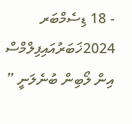- 18 ޑިސެމްބަރ 2024ޚަބަރުއައިފިލްމްސް އިން ލޯބިން ބުނެލަނީ ”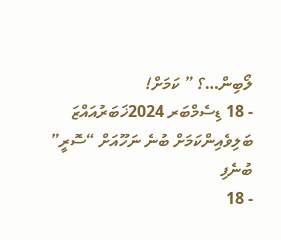ލޯބިން…؟ ” ކަމަށް!
- 18 ޑިސެމްބަރ 2024ޚަބަރުއައްޒަ ބަލިވެއިންކަމަށް ބުނެ ނަހޫއަށް “ސޮރީ” ބުނެފި
- 18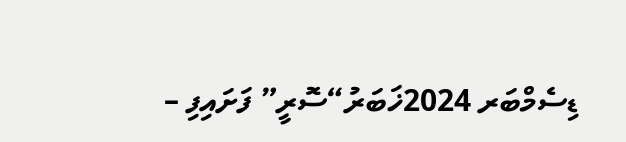ޑިސެމްބަރ 2024ޚަބަރު“ސޮރީ” ފަށައިފި –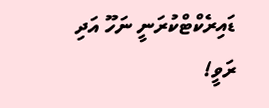ޑައިރެކްޓްކުރަނީ ނަހޫ އަދި ރަވީ!